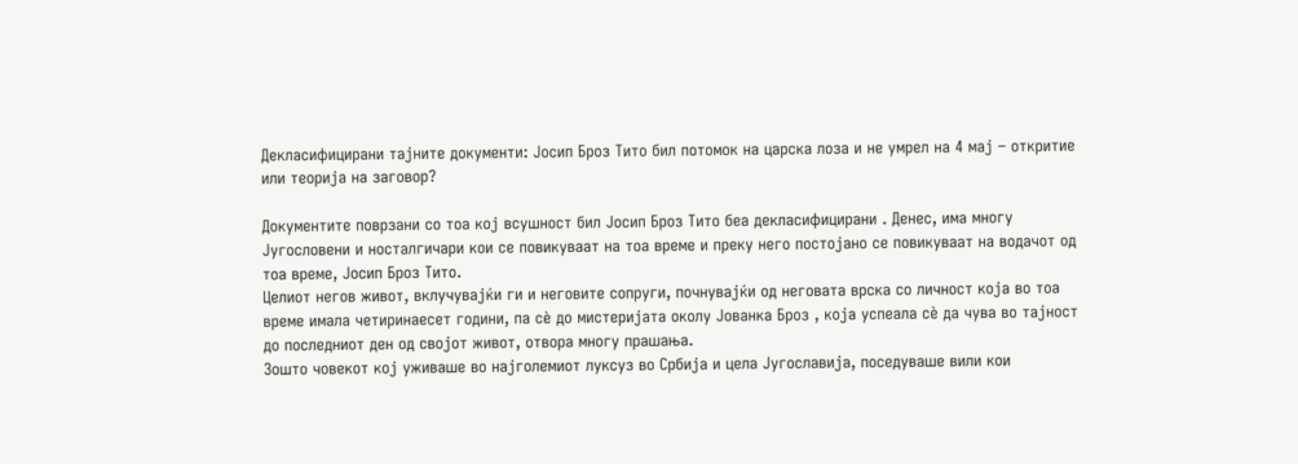Декласифицирани тајните документи: Јосип Броз Тито бил потомок на царска лоза и не умрел на 4 мај – откритие или теорија на заговор?

Документите поврзани со тоа кој всушност бил Јосип Броз Тито беа декласифицирани . Денес, има многу Југословени и носталгичари кои се повикуваат на тоа време и преку него постојано се повикуваат на водачот од тоа време, Јосип Броз Тито.
Целиот негов живот, вклучувајќи ги и неговите сопруги, почнувајќи од неговата врска со личност која во тоа време имала четиринаесет години, па сè до мистеријата околу Јованка Броз , која успеала сè да чува во тајност до последниот ден од својот живот, отвора многу прашања.
Зошто човекот кој уживаше во најголемиот луксуз во Србија и цела Југославија, поседуваше вили кои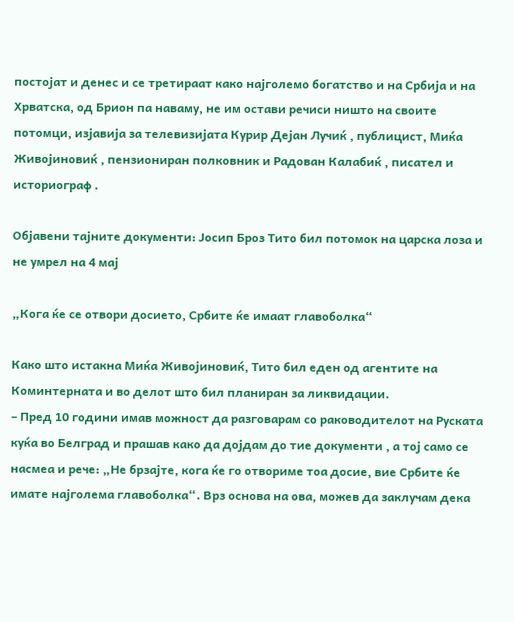постојат и денес и се третираат како најголемо богатство и на Србија и на Хрватска, од Брион па наваму, не им остави речиси ништо на своите потомци, изјавија за телевизијата Курир Дејан Лучиќ , публицист, Миќа Живојиновиќ , пензиониран полковник и Радован Калабиќ , писател и историограф .

Објавени тајните документи: Јосип Броз Тито бил потомок на царска лоза и не умрел на 4 мај

„Кога ќе се отвори досието, Србите ќе имаат главоболка“

Како што истакна Миќа Живојиновиќ, Тито бил еден од агентите на Коминтерната и во делот што бил планиран за ликвидации.
– Пред 10 години имав можност да разговарам со раководителот на Руската куќа во Белград и прашав како да дојдам до тие документи , а тој само се насмеа и рече: „Не брзајте, кога ќе го отвориме тоа досие, вие Србите ќе имате најголема главоболка“. Врз основа на ова, можев да заклучам дека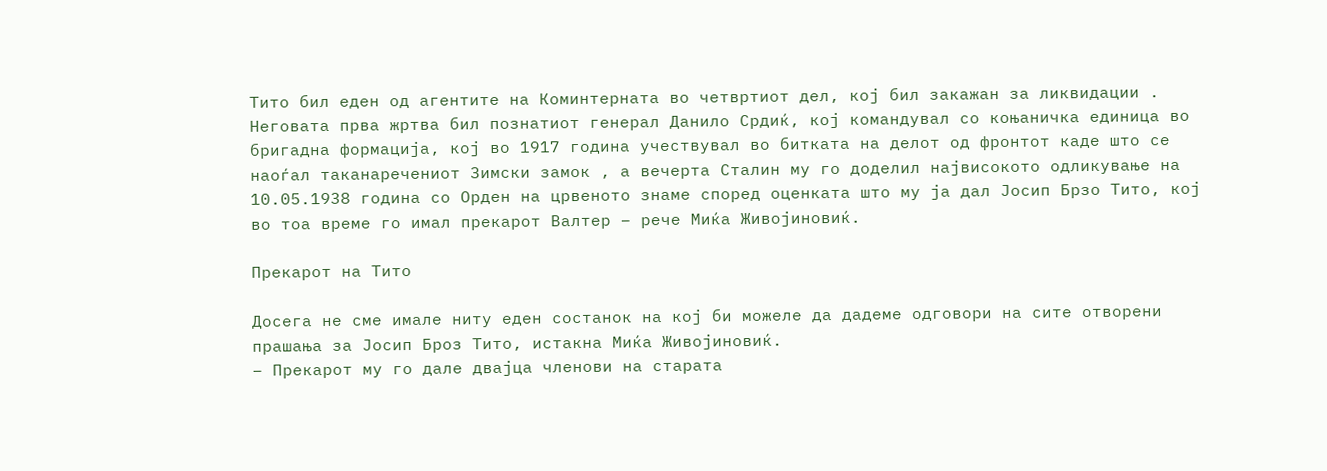Тито бил еден од агентите на Коминтерната во четвртиот дел, кој бил закажан за ликвидации . Неговата прва жртва бил познатиот генерал Данило Срдиќ, кој командувал со коњаничка единица во бригадна формација, кој во 1917 година учествувал во битката на делот од фронтот каде што се наоѓал таканаречениот Зимски замок , а вечерта Сталин му го доделил највисокото одликување на 10.05.1938 година со Орден на црвеното знаме според оценката што му ја дал Јосип Брзо Тито, кој во тоа време го имал прекарот Валтер – рече Миќа Живојиновиќ.

Прекарот на Тито

Досега не сме имале ниту еден состанок на кој би можеле да дадеме одговори на сите отворени прашања за Јосип Броз Тито, истакна Миќа Живојиновиќ.
– Прекарот му го дале двајца членови на старата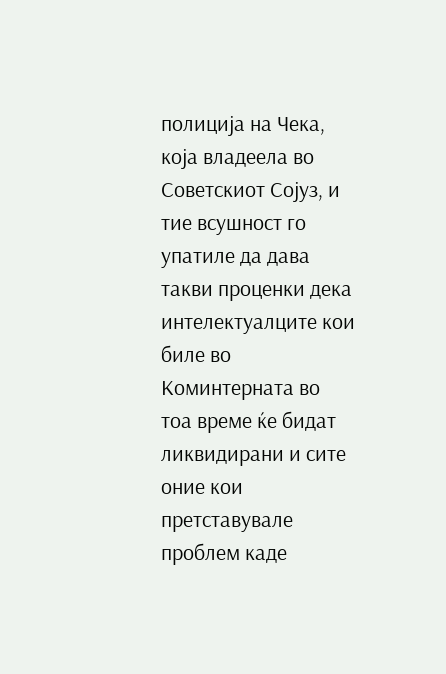полиција на Чека, која владеела во Советскиот Сојуз, и тие всушност го упатиле да дава такви проценки дека интелектуалците кои биле во Коминтерната во тоа време ќе бидат ликвидирани и сите оние кои претставувале проблем каде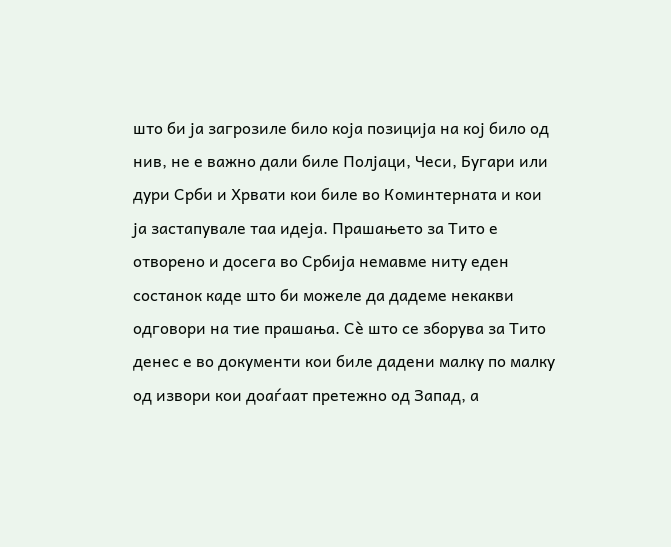што би ја загрозиле било која позиција на кој било од нив, не е важно дали биле Полјаци, Чеси, Бугари или дури Срби и Хрвати кои биле во Коминтерната и кои ја застапувале таа идеја. Прашањето за Тито е отворено и досега во Србија немавме ниту еден состанок каде што би можеле да дадеме некакви одговори на тие прашања. Сè што се зборува за Тито денес е во документи кои биле дадени малку по малку од извори кои доаѓаат претежно од Запад, а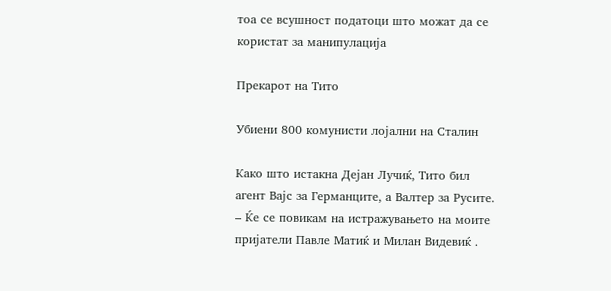тоа се всушност податоци што можат да се користат за манипулација

Прекарот на Тито

Убиени 800 комунисти лојални на Сталин

Како што истакна Дејан Лучиќ, Тито бил агент Вајс за Германците, а Валтер за Русите.
– Ќе се повикам на истражувањето на моите пријатели Павле Матиќ и Милан Видевиќ .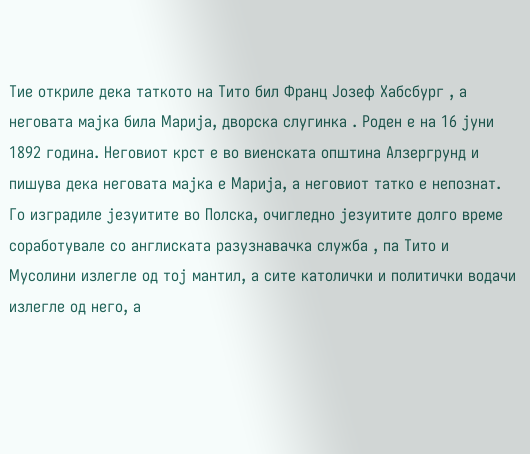Тие откриле дека таткото на Тито бил Франц Јозеф Хабсбург , а неговата мајка била Марија, дворска слугинка . Роден е на 16 јуни 1892 година. Неговиот крст е во виенската општина Алзергрунд и пишува дека неговата мајка е Марија, а неговиот татко е непознат. Го изградиле језуитите во Полска, очигледно језуитите долго време соработувале со англиската разузнавачка служба , па Тито и Мусолини излегле од тој мантил, а сите католички и политички водачи излегле од него, а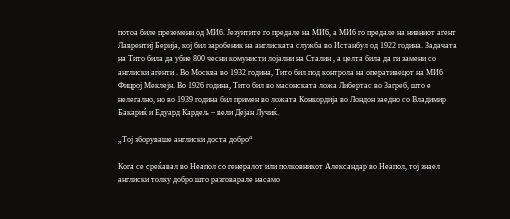потоа биле преземени од МИ6. Језуитите го предале на МИ6, а МИ6 го предале на нивниот агент Лаврентиј Берија, кој бил заробеник на англиската служба во Истанбул од 1922 година. Задачата на Тито била да убие 800 чесни комунисти лојални на Сталин , а целта била да ги замени со англиски агенти . Во Москва во 1932 година, Тито бил под контрола на оперативецот на МИ6 Фицрој Меклејн. Во 1926 година, Тито бил во масонската ложа Либертас во Загреб, што е нелегално, но во 1939 година бил примен во ложата Конкордија во Лондон заедно со Владимир Бакариќ и Едуард Кардељ – вели Дејан Лучиќ.

„Тој зборуваше англиски доста добро“

Кога се среќавал во Неапол со генералот или полковникот Александар во Неапол, тој знаел англиски толку добро што разговарале насамо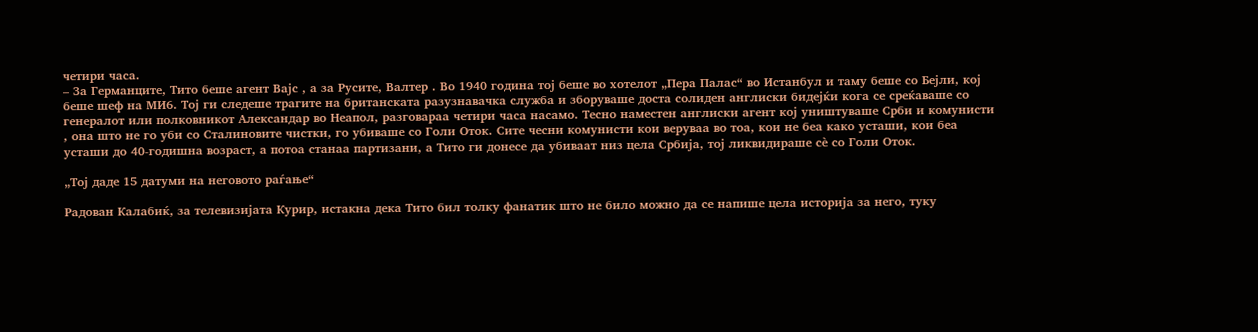четири часа.
– За Германците, Тито беше агент Вајс , а за Русите, Валтер . Во 1940 година тој беше во хотелот „Пера Палас“ во Истанбул и таму беше со Бејли, кој беше шеф на МИ6. Тој ги следеше трагите на британската разузнавачка служба и зборуваше доста солиден англиски бидејќи кога се среќаваше со генералот или полковникот Александар во Неапол, разговараа четири часа насамо. Тесно наместен англиски агент кој уништуваше Срби и комунисти , она што не го уби со Сталиновите чистки, го убиваше со Голи Оток. Сите чесни комунисти кои веруваа во тоа, кои не беа како усташи, кои беа усташи до 40-годишна возраст, а потоа станаа партизани, а Тито ги донесе да убиваат низ цела Србија, тој ликвидираше сè со Голи Оток.

„Тој даде 15 датуми на неговото раѓање“

Радован Калабиќ, за телевизијата Курир, истакна дека Тито бил толку фанатик што не било можно да се напише цела историја за него, туку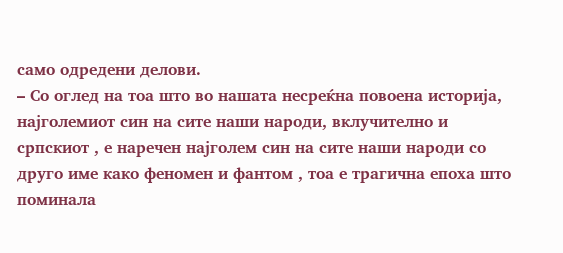само одредени делови.
– Со оглед на тоа што во нашата несреќна повоена историја, најголемиот син на сите наши народи, вклучително и српскиот , е наречен најголем син на сите наши народи со друго име како феномен и фантом , тоа е трагична епоха што поминала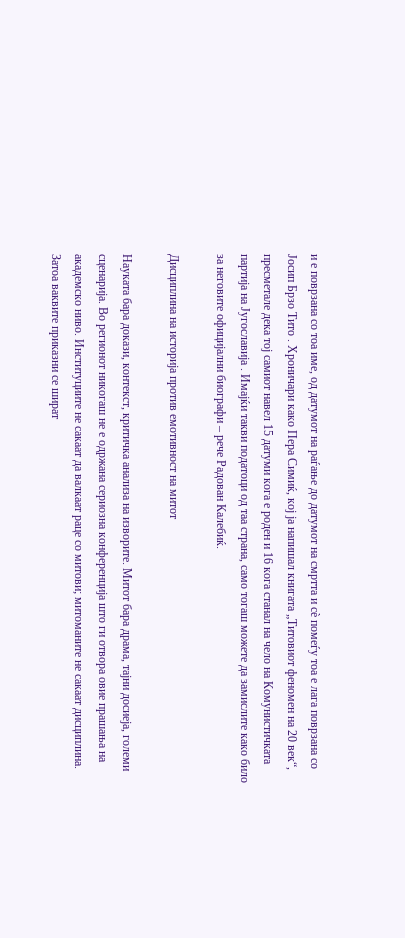и е поврзана со тоа име, од датумот на раѓање до датумот на смртта и сè помеѓу тоа е лага поврзана со Јосип Брзо Тито . Хроничари како Пера Симиќ, кој ја напишал книгата „Титовиот феномен на 20 век“, пресметале дека тој самиот навел 15 датуми кога е роден и 16 кога станал на чело на Комунистичката партија на Југославија . Имајќи такви податоци од таа страна, само тогаш можете да замислите како било за неговите официјални биографи – рече Радован Калебиќ.

Дисциплина на историја против емотивност на митот

Науката бара докази, контекст, критичка анализа на изворите. Митот бара драма, тајни досиеја, големи сценарија. Во регионот никогаш не е одржана сериозна конференција што ги отвора овие прашања на академско ниво. Институциите не сакаат да валкаат раце со митови; митоманите не сакаат дисциплина. Затоа ваквите приказни се шират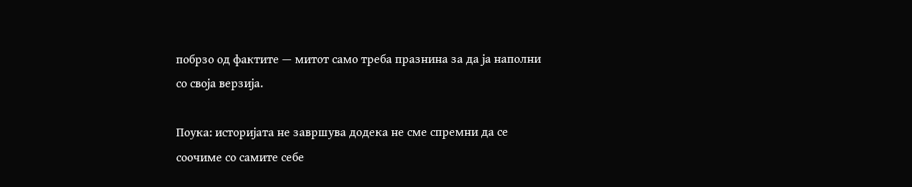побрзо од фактите — митот само треба празнина за да ја наполни со своја верзија.

Поука: историјата не завршува додека не сме спремни да се соочиме со самите себе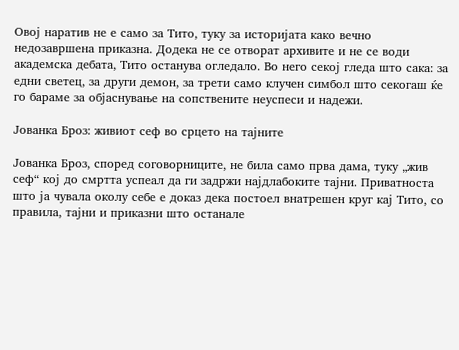Овој наратив не е само за Тито, туку за историјата како вечно недозавршена приказна. Додека не се отворат архивите и не се води академска дебата, Тито останува огледало. Во него секој гледа што сака: за едни светец, за други демон, за трети само клучен симбол што секогаш ќе го бараме за објаснување на сопствените неуспеси и надежи.

Јованка Броз: живиот сеф во срцето на тајните

Јованка Броз, според соговорниците, не била само прва дама, туку „жив сеф“ кој до смртта успеал да ги задржи најдлабоките тајни. Приватноста што ја чувала околу себе е доказ дека постоел внатрешен круг кај Тито, со правила, тајни и приказни што останале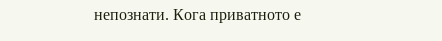непознати. Кога приватното е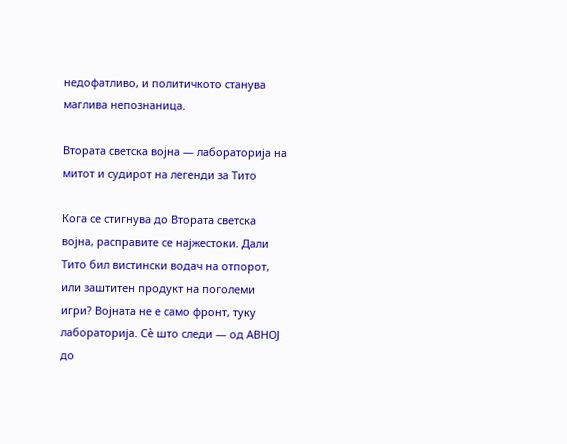недофатливо, и политичкото станува маглива непознаница.

Втората светска војна — лабораторија на митот и судирот на легенди за Тито

Кога се стигнува до Втората светска војна, расправите се најжестоки. Дали Тито бил вистински водач на отпорот, или заштитен продукт на поголеми игри? Војната не е само фронт, туку лабораторија. Сè што следи — од АВНОЈ до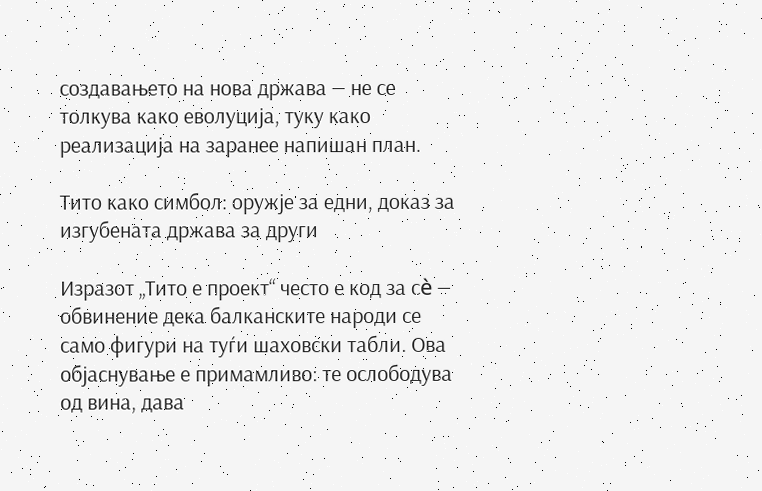создавањето на нова држава — не се толкува како еволуција, туку како реализација на заранее напишан план.

Тито како симбол: оружје за едни, доказ за изгубената држава за други

Изразот „Тито е проект“ често е код за сè — обвинение дека балканските народи се само фигури на туѓи шаховски табли. Ова објаснување е примамливо: те ослободува од вина, дава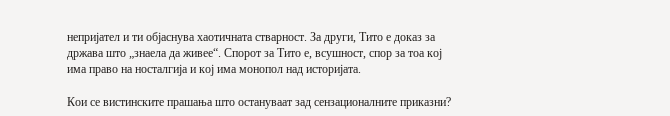непријател и ти објаснува хаотичната стварност. За други, Тито е доказ за држава што „знаела да живее“. Спорот за Тито е, всушност, спор за тоа кој има право на носталгија и кој има монопол над историјата.

Кои се вистинските прашања што остануваат зад сензационалните приказни?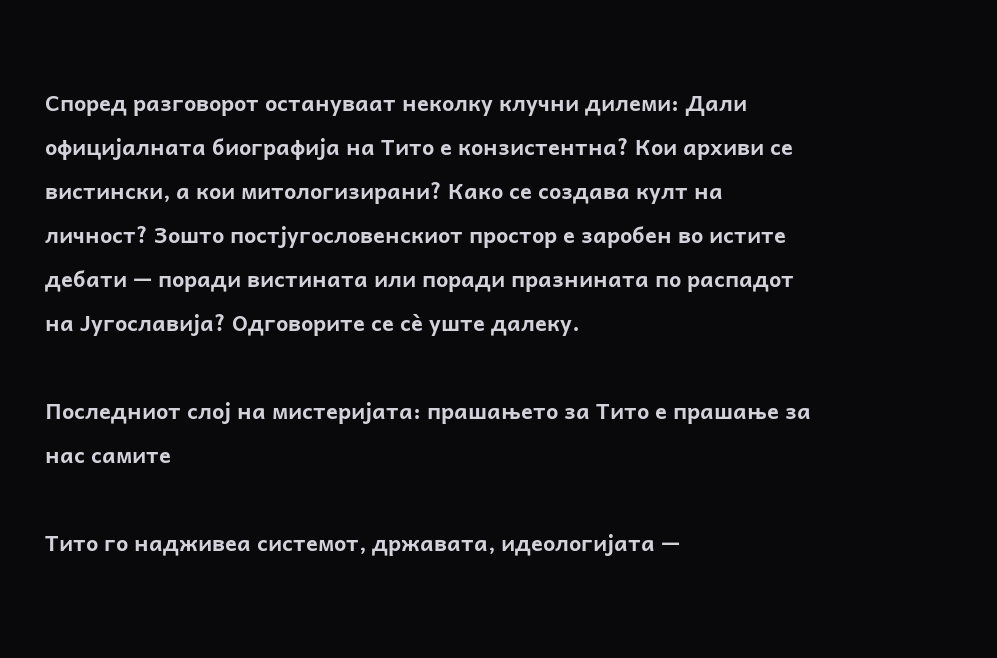Според разговорот остануваат неколку клучни дилеми: Дали официјалната биографија на Тито е конзистентна? Кои архиви се вистински, а кои митологизирани? Како се создава култ на личност? Зошто постјугословенскиот простор е заробен во истите дебати — поради вистината или поради празнината по распадот на Југославија? Одговорите се сè уште далеку.

Последниот слој на мистеријата: прашањето за Тито е прашање за нас самите

Тито го надживеа системот, државата, идеологијата —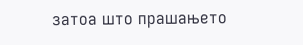затоа што прашањето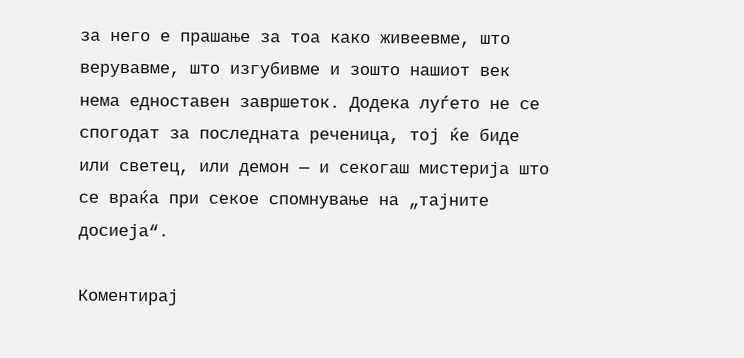за него е прашање за тоа како живеевме, што верувавме, што изгубивме и зошто нашиот век нема едноставен завршеток. Додека луѓето не се спогодат за последната реченица, тој ќе биде или светец, или демон — и секогаш мистерија што се враќа при секое спомнување на „тајните досиеја“.

Коментирај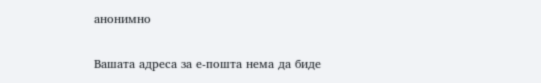анонимно

Вашата адреса за е-пошта нема да биде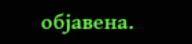објавена.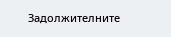Задолжителните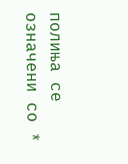полиња се означени со *